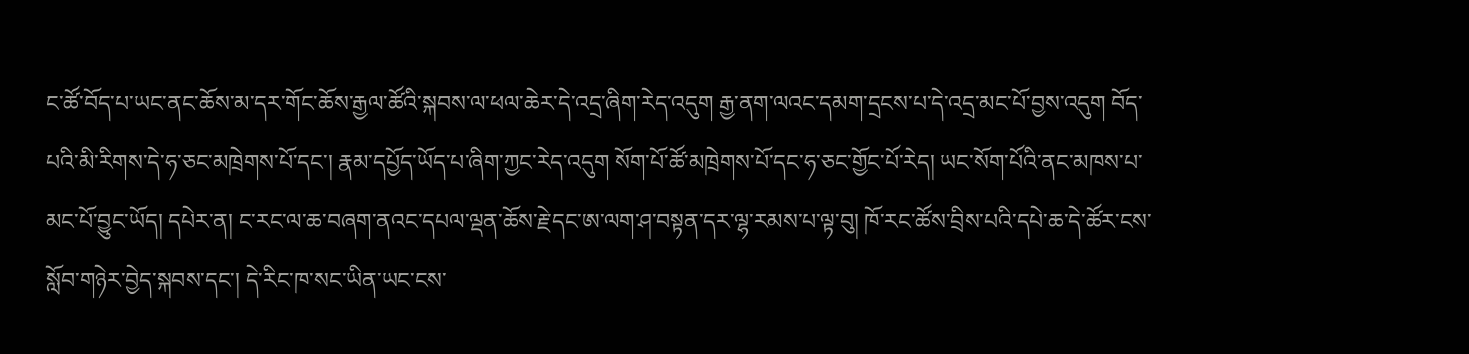ང་ཚོ་བོད་པ་ཡང་ནང་ཆོས་མ་དར་གོང་ཆོས་རྒྱལ་ཚོའི་སྐབས་ལ་ཕལ་ཆེར་དེ་འདྲ་ཞིག་རེད་འདུག རྒྱ་ནག་ལའང་དམག་དྲངས་པ་དེ་འདྲ་མང་པོ་བྱས་འདུག བོད་པའི་མི་རིགས་དེ་ཧ་ཅང་མཁྲེགས་པོ་དང་། རྣམ་དཔྱོད་ཡོད་པ་ཞིག་ཀྱང་རེད་འདུག སོག་པོ་ཚོ་མཁྲེགས་པོ་དང་ཧ་ཅང་གྱོང་པོ་རེད། ཡང་སོག་པོའི་ནང་མཁས་པ་མང་པོ་བྱུང་ཡོད། དཔེར་ན། ང་རང་ལ་ཆ་བཞག་ནའང་དཔལ་ལྡན་ཆོས་རྗེ་དང་ཨ་ལག་ཤ་བསྟན་དར་ལྷ་རམས་པ་ལྟ་བུ། ཁོ་རང་ཚོས་བྲིས་པའི་དཔེ་ཆ་དེ་ཚོར་ངས་སློབ་གཉེར་བྱེད་སྐབས་དང་། དེ་རིང་ཁ་སང་ཡིན་ཡང་ངས་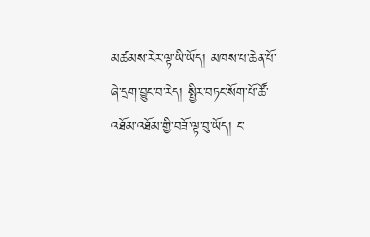མཚམས་རེར་ལྟ་ཡི་ཡོད། མཁས་པ་ཆེན་པོ་ཞེ་དྲག་བྱུང་བ་རེད། སྤྱིར་བཏང་སོག་པོ་ཚོ་འཐོམ་འཐོམ་གྱི་བཟོ་ལྟ་བུ་ཡོད། ང་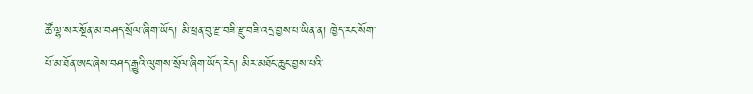ཚོ་ལྷ་སར་སྔོན་མ་བཤད་སྲོལ་ཞིག་ཡོད། མི་ཕྲན་བུ་རྫ་བཟི་རྫུ་བཟི་འདྲ་བྱས་པ་ཡིན་ན། ཁྱེད་རང་སོག་པོ་མ་ཐོན་ཨང་ཞེས་བཤད་རྒྱུའི་ལུགས་སྲོལ་ཞིག་ཡོད་རེད། མིར་མཐོང་ཆུང་བྱས་པའི་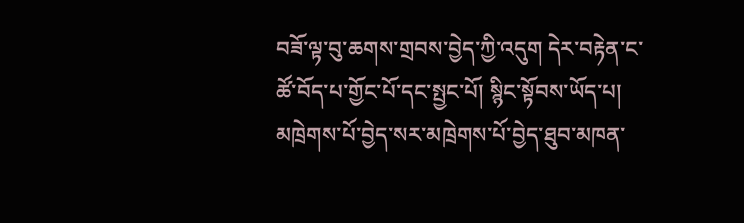བཟོ་ལྟ་བུ་ཆགས་གྲབས་བྱེད་ཀྱི་འདུག དེར་བརྟེན་ང་ཚོ་བོད་པ་གྱོང་པོ་དང་སྤྱང་པོ། སྙིང་སྟོབས་ཡོད་པ། མཁྲེགས་པོ་བྱེད་སར་མཁྲེགས་པོ་བྱེད་ཐུབ་མཁན་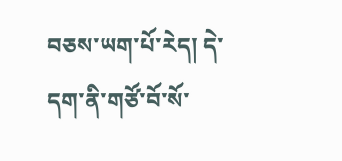བཅས་ཡག་པོ་རེད། དེ་དག་ནི་གཙོ་བོ་སོ་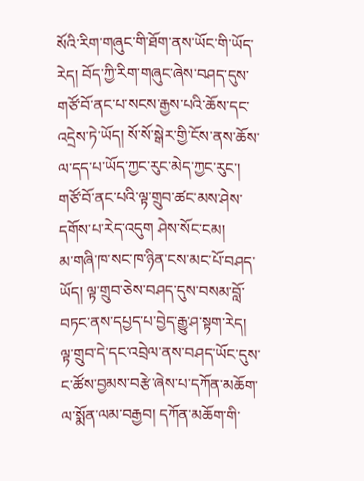སོའི་རིག་གཞུང་གི་ཐོག་ནས་ཡོང་གི་ཡོད་རེད། བོད་ཀྱི་རིག་གཞུང་ཞེས་བཤད་དུས་གཙོ་བོ་ནང་པ་སངས་རྒྱས་པའི་ཆོས་དང་འདྲེས་ཏེ་ཡོད། སོ་སོ་སྒེར་གྱི་ངོས་ནས་ཆོས་ལ་དད་པ་ཡོད་ཀྱང་རུང་མེད་ཀྱང་རུང་། གཙོ་བོ་ནང་པའི་ལྟ་གྲུབ་ཚང་མས་ཤེས་དགོས་པ་རེད་འདུག ཤེས་སོང་ངམ།
མ་གཞི་ཁ་སང་ཁ་ཉིན་ངས་མང་པོ་བཤད་ཡོད། ལྟ་གྲུབ་ཅེས་བཤད་དུས་བསམ་བློ་བཏང་ནས་དཔྱད་པ་བྱེད་རྒྱུ་ཤ་སྟག་རེད། ལྟ་གྲུབ་དེ་དང་འབྲེལ་ནས་བཤད་ཡོང་དུས་ང་ཚོས་བྱམས་བརྩེ་ཞེས་པ་དཀོན་མཆོག་ལ་སྨོན་ལམ་བརྒྱབ། དཀོན་མཆོག་གི་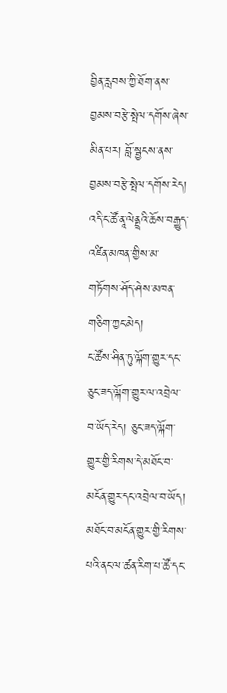བྱིན་རླབས་ཀྱི་ཐོག་ནས་བྱམས་བརྩེ་སྤེལ་དགོས་ཞེས་མིན་པར། བློ་སྦྱངས་ནས་བྱམས་བརྩེ་སྤེལ་དགོས་རེད། འདི་ང་ཚོ་ནཱ་ལེནྡྲའི་ཆོས་བརྒྱུད་འཛིན་མཁན་གྱིས་མ་གཏོགས་ཤོད་ཤེས་མཁན་གཅིག་ཀྱང་མེད།
ང་ཚོས་ཤིན་ཏུ་ལྐོག་གྱུར་དང་ཅུང་ཟད་ལྐོག་གྱུར་ལ་འབྲེལ་བ་ཡོད་རེད། ཅུང་ཟད་ལྐོག་གྱུར་གྱི་རིགས་དེ་མཐོང་བ་མངོན་གྱུར་དང་འབྲེལ་བ་ཡོད། མཐོང་བ་མངོན་གྱུར་གྱི་རིགས་པའི་ནང་ལ་ཚན་རིག་པ་ཚོ་དང་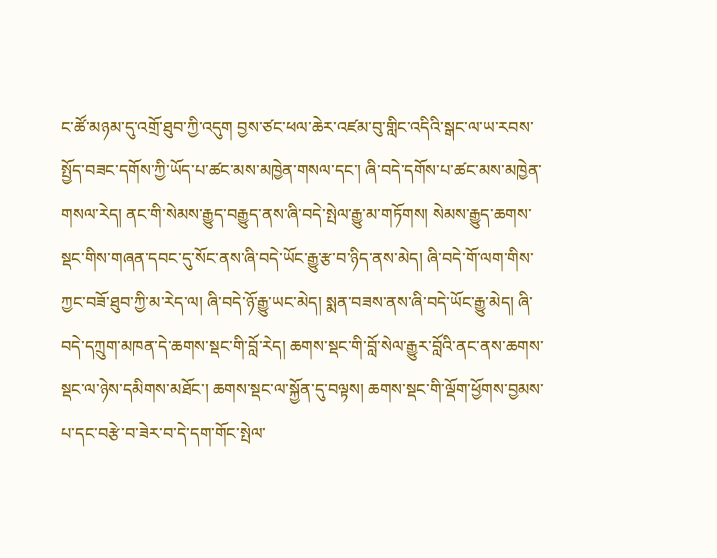ང་ཚོ་མཉམ་དུ་འགྲོ་ཐུབ་ཀྱི་འདུག བྱས་ཙང་ཕལ་ཆེར་འཛམ་བུ་གླིང་འདིའི་སྒང་ལ་ཡ་རབས་སྤྱོད་བཟང་དགོས་ཀྱི་ཡོད་པ་ཚང་མས་མཁྱེན་གསལ་དང་། ཞི་བདེ་དགོས་པ་ཚང་མས་མཁྱེན་གསལ་རེད། ནང་གི་སེམས་རྒྱུད་བརྒྱུད་ནས་ཞི་བདེ་སྤེལ་རྒྱུ་མ་གཏོགས། སེམས་རྒྱུད་ཆགས་སྡང་གིས་གཞན་དབང་དུ་སོང་ནས་ཞི་བདེ་ཡོང་རྒྱུ་རྩ་བ་ཉིད་ནས་མེད། ཞི་བདེ་གོ་ལག་གིས་ཀྱང་བཟོ་ཐུབ་ཀྱི་མ་རེད་ལ། ཞི་བདེ་ཉོ་རྒྱུ་ཡང་མེད། སྨན་བཟས་ནས་ཞི་བདེ་ཡོང་རྒྱུ་མེད། ཞི་བདེ་དཀྲུག་མཁན་དེ་ཆགས་སྡང་གི་བློ་རེད། ཆགས་སྡང་གི་བློ་སེལ་རྒྱུར་བློའི་ནང་ནས་ཆགས་སྡང་ལ་ཉེས་དམིགས་མཐོང་། ཆགས་སྡང་ལ་སྐྱོན་དུ་བལྟས། ཆགས་སྡང་གི་ལྡོག་ཕྱོགས་བྱམས་པ་དང་བརྩེ་བ་ཟེར་བ་དེ་དག་གོང་སྤེལ་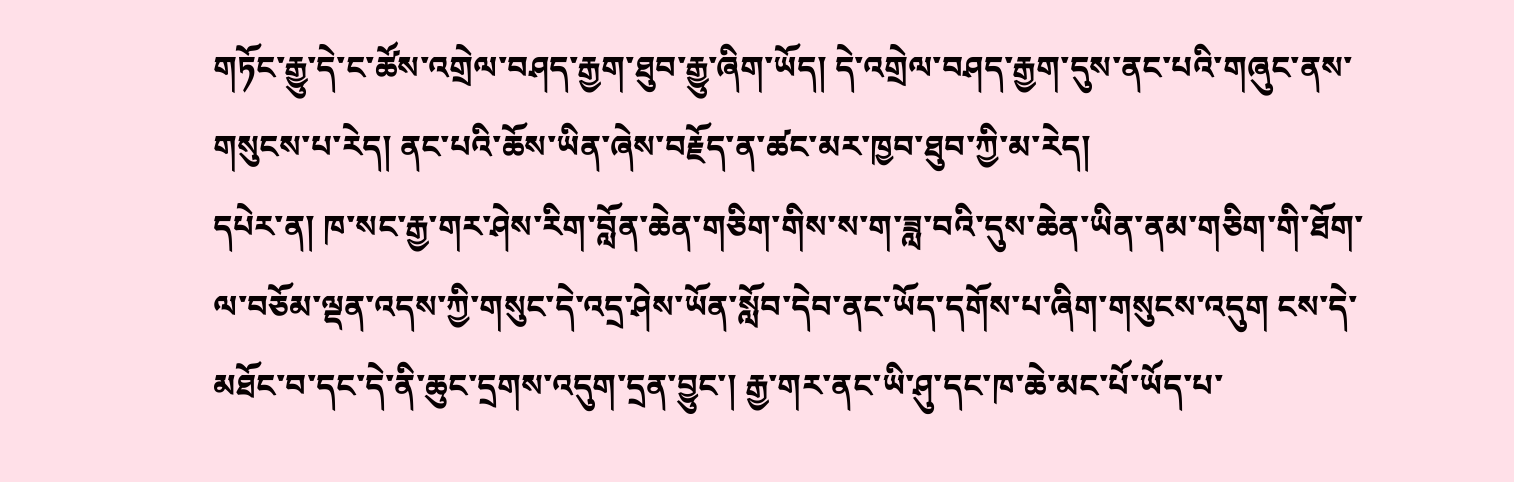གཏོང་རྒྱུ་དེ་ང་ཚོས་འགྲེལ་བཤད་རྒྱག་ཐུབ་རྒྱུ་ཞིག་ཡོད། དེ་འགྲེལ་བཤད་རྒྱག་དུས་ནང་པའི་གཞུང་ནས་གསུངས་པ་རེད། ནང་པའི་ཆོས་ཡིན་ཞེས་བརྗོད་ན་ཚང་མར་ཁྱབ་ཐུབ་ཀྱི་མ་རེད།
དཔེར་ན། ཁ་སང་རྒྱ་གར་ཤེས་རིག་བློན་ཆེན་གཅིག་གིས་ས་ག་ཟླ་བའི་དུས་ཆེན་ཡིན་ནམ་གཅིག་གི་ཐོག་ལ་བཅོམ་ལྡན་འདས་ཀྱི་གསུང་དེ་འདྲ་ཤེས་ཡོན་སློབ་དེབ་ནང་ཡོད་དགོས་པ་ཞིག་གསུངས་འདུག ངས་དེ་མཐོང་བ་དང་དེ་ནི་ཆུང་དྲགས་འདུག་དྲན་བྱུང་། རྒྱ་གར་ནང་ཡི་ཤུ་དང་ཁ་ཆེ་མང་པོ་ཡོད་པ་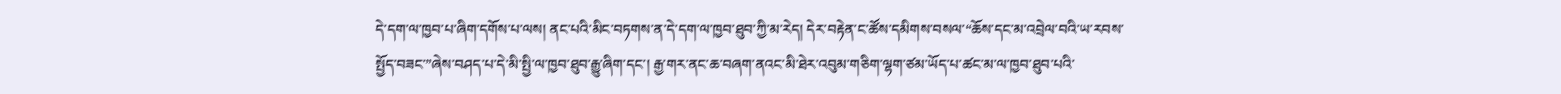དེ་དག་ལ་ཁྱབ་པ་ཞིག་དགོས་པ་ལས། ནང་པའི་མིང་བཏགས་ན་དེ་དག་ལ་ཁྱབ་ཐུབ་ཀྱི་མ་རེད། དེར་བརྟེན་ང་ཚོས་དམིགས་བསལ་“ཆོས་དང་མ་འབྲེལ་བའི་ཡ་རབས་སྤྱོད་བཟང་”ཞེས་བཤད་པ་དེ་མི་སྤྱི་ལ་ཁྱབ་ཐུབ་རྒྱུ་ཞིག་དང་། རྒྱ་གར་ནང་ཆ་བཞག་ནའང་མི་ཐེར་འབུམ་གཅིག་ལྷག་ཙམ་ཡོད་པ་ཚང་མ་ལ་ཁྱབ་ཐུབ་པའི་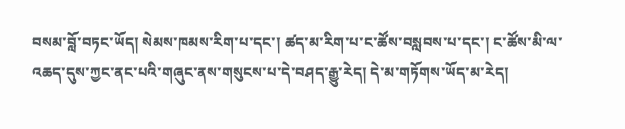བསམ་བློ་བཏང་ཡོད། སེམས་ཁམས་རིག་པ་དང་། ཚད་མ་རིག་པ་ང་ཚོས་བསླབས་པ་དང་། ང་ཚོས་མི་ལ་འཆད་དུས་ཀྱང་ནང་པའི་གཞུང་ནས་གསུངས་པ་དེ་བཤད་རྒྱུ་རེད། དེ་མ་གཏོགས་ཡོད་མ་རེད།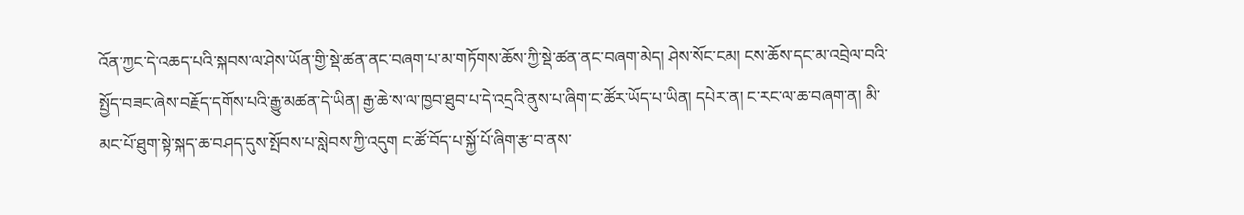འོན་ཀྱང་དེ་འཆད་པའི་སྐབས་ལ་ཤེས་ཡོན་གྱི་སྡེ་ཚན་ནང་བཞག་པ་མ་གཏོགས་ཆོས་ཀྱི་སྡེ་ཚན་ནང་བཞག་མེད། ཤེས་སོང་ངམ། ངས་ཆོས་དང་མ་འབྲེལ་བའི་སྤྱོད་བཟང་ཞེས་བརྗོད་དགོས་པའི་རྒྱུ་མཚན་དེ་ཡིན། རྒྱ་ཆེ་ས་ལ་ཁྱབ་ཐུབ་པ་དེ་འདྲའི་ནུས་པ་ཞིག་ང་ཚོར་ཡོད་པ་ཡིན། དཔེར་ན། ང་རང་ལ་ཆ་བཞག་ན། མི་མང་པོ་ཐུག་སྟེ་སྐད་ཆ་བཤད་དུས་སྤོབས་པ་སླེབས་ཀྱི་འདུག ང་ཚོ་བོད་པ་སྐྱོ་པོ་ཞིག་རྩ་བ་ནས་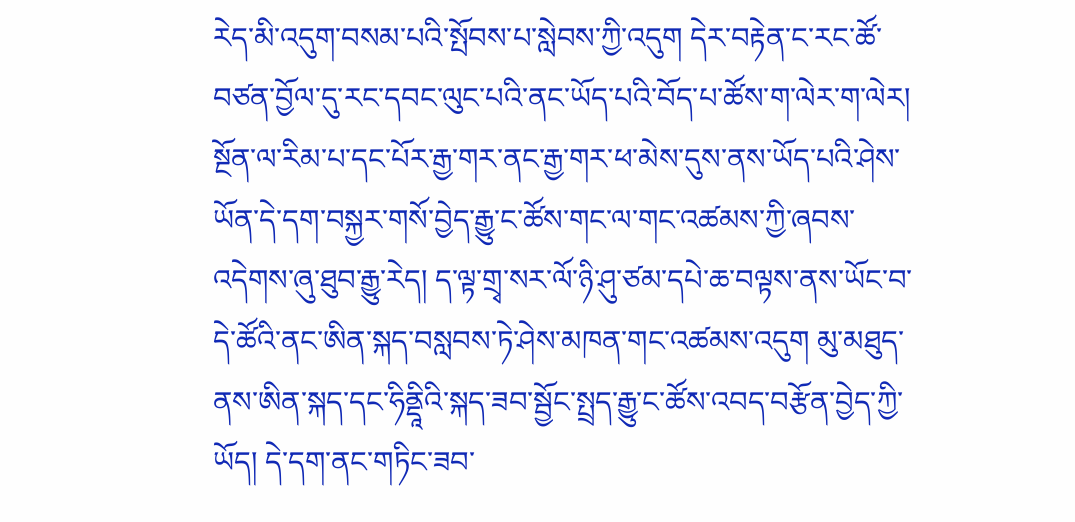རེད་མི་འདུག་བསམ་པའི་སྤོབས་པ་སླེབས་ཀྱི་འདུག དེར་བརྟེན་ང་རང་ཚོ་བཙན་བྱོལ་དུ་རང་དབང་ལུང་པའི་ནང་ཡོད་པའི་བོད་པ་ཚོས་ག་ལེར་ག་ལེར། སྔོན་ལ་རིམ་པ་དང་པོར་རྒྱ་གར་ནང་རྒྱ་གར་ཕ་མེས་དུས་ནས་ཡོད་པའི་ཤེས་ཡོན་དེ་དག་བསྐྱར་གསོ་བྱེད་རྒྱུ་ང་ཚོས་གང་ལ་གང་འཚམས་ཀྱི་ཞབས་འདེགས་ཞུ་ཐུབ་རྒྱུ་རེད། ད་ལྟ་གྲྭ་སར་ལོ་ཉི་ཤུ་ཙམ་དཔེ་ཆ་བལྟས་ནས་ཡོང་བ་དེ་ཚོའི་ནང་ཨིན་སྐད་བསླབས་ཏེ་ཤེས་མཁན་གང་འཚམས་འདུག མུ་མཐུད་ནས་ཨིན་སྐད་དང་ཧིནྡཱིའི་སྐད་ཟབ་སྦྱོང་སྤྲད་རྒྱུ་ང་ཚོས་འབད་བརྩོན་བྱེད་ཀྱི་ཡོད། དེ་དག་ནང་གཏིང་ཟབ་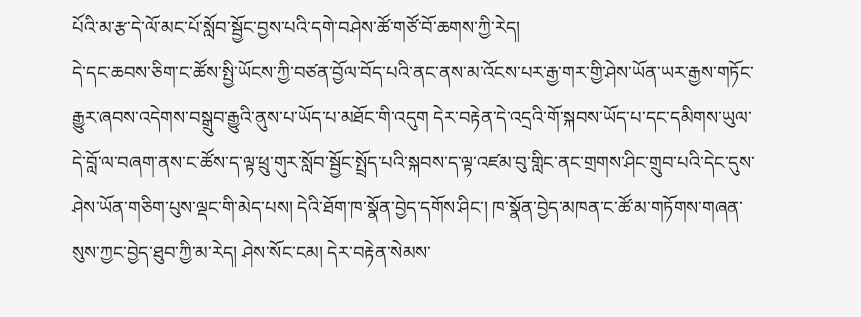པོའི་མ་རྩ་དེ་ལོ་མང་པོ་སློབ་སྦྱོང་བྱས་པའི་དགེ་བཤེས་ཚོ་གཙོ་བོ་ཆགས་ཀྱི་རེད།
དེ་དང་ཆབས་ཅིག་ང་ཚོས་སྤྱི་ཡོངས་ཀྱི་བཙན་བྱོལ་བོད་པའི་ནང་ནས་མ་འོངས་པར་རྒྱ་གར་གྱི་ཤེས་ཡོན་ཡར་རྒྱས་གཏོང་རྒྱུར་ཞབས་འདེགས་བསྒྲུབ་རྒྱུའི་ནུས་པ་ཡོད་པ་མཐོང་གི་འདུག དེར་བརྟེན་དེ་འདྲའི་གོ་སྐབས་ཡོད་པ་དང་དམིགས་ཡུལ་དེ་བློ་ལ་བཞག་ནས་ང་ཚོས་ད་ལྟ་ཕྲུ་གུར་སློབ་སྦྱོང་སྤྲོད་པའི་སྐབས་ད་ལྟ་འཛམ་བུ་གླིང་ནང་གྲགས་ཤིང་གྲུབ་པའི་དེང་དུས་ཤེས་ཡོན་གཅིག་པུས་ལྡང་གི་མེད་པས། དེའི་ཐོག་ཁ་སྣོན་བྱེད་དགོས་ཤིང་། ཁ་སྣོན་བྱེད་མཁན་ང་ཚོ་མ་གཏོགས་གཞན་སུས་ཀྱང་བྱེད་ཐུབ་ཀྱི་མ་རེད། ཤེས་སོང་ངམ། དེར་བརྟེན་སེམས་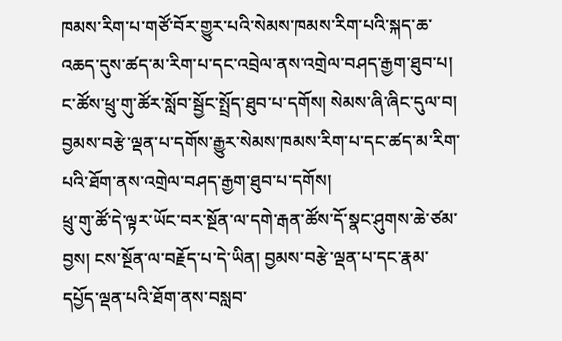ཁམས་རིག་པ་གཙོ་བོར་གྱུར་པའི་སེམས་ཁམས་རིག་པའི་སྐད་ཆ་འཆད་དུས་ཚད་མ་རིག་པ་དང་འབྲེལ་ནས་འགྲེལ་བཤད་རྒྱག་ཐུབ་པ། ང་ཚོས་ཕྲུ་གུ་ཚོར་སློབ་སྦྱོང་སྤྲོད་ཐུབ་པ་དགོས། སེམས་ཞི་ཞིང་དུལ་བ། བྱམས་བརྩེ་ལྡན་པ་དགོས་རྒྱུར་སེམས་ཁམས་རིག་པ་དང་ཚད་མ་རིག་པའི་ཐོག་ནས་འགྲེལ་བཤད་རྒྱག་ཐུབ་པ་དགོས།
ཕྲུ་གུ་ཚོ་དེ་ལྟར་ཡོང་བར་སྔོན་ལ་དགེ་རྒན་ཚོས་དོ་སྣང་ཤུགས་ཆེ་ཙམ་བྱས། ངས་སྔོན་ལ་བརྗོད་པ་དེ་ཡིན། བྱམས་བརྩེ་ལྡན་པ་དང་རྣམ་དཔྱོད་ལྡན་པའི་ཐོག་ནས་བསླབ་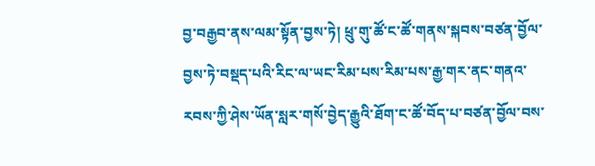བྱ་བརྒྱབ་ནས་ལམ་སྟོན་བྱས་ཏེ། ཕྲུ་གུ་ཚོ་ང་ཚོ་གནས་སྐབས་བཙན་བྱོལ་བྱས་ཏེ་བསྡད་པའི་རིང་ལ་ཡང་རིམ་པས་རིམ་པས་རྒྱ་གར་ནང་གནའ་རབས་ཀྱི་ཤེས་ཡོན་སླར་གསོ་བྱེད་རྒྱུའི་ཐོག་ང་ཚོ་བོད་པ་བཙན་བྱོལ་བས་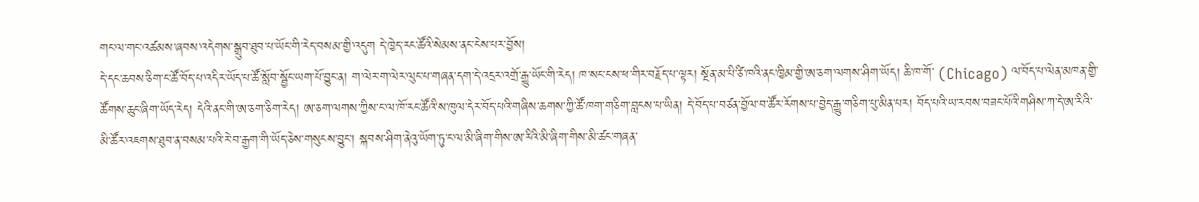གང་ལ་གང་འཚམས་ཞབས་འདེགས་སྒྲུབ་ཐུབ་པ་ཡོང་གི་རེད་བསམ་གྱི་འདུག དེ་ཁྱེད་རང་ཚོའི་སེམས་ནང་ངེས་པར་བྱོས།
དེ་དང་ཆབས་ཅིག་ང་ཚོ་བོད་པ་འདིར་ཡོད་པ་ཚོ་སློབ་སྦྱོང་ཡག་པོ་བྱུང་ན། ག་ལེར་ག་ལེར་ལུང་པ་གཞན་དག་དེ་འདྲར་འགྲོ་རྒྱུ་ཡོང་གི་རེད། ཁ་སང་ངས་ཕ་གིར་བརྗོད་པ་ལྟར། སྔོན་མ་པི་ཙི་ཁའི་ནང་ཁྱིམ་གྱི་ཨ་ཅག་ལགས་ཤིག་ཡོད། ཆི་ཁ་གོ་ (Chicago) ལ་བོད་པ་ལེན་མཁན་གྱི་ཚོགས་ཆུང་ཞིག་ཡོད་རེད། དེའི་ནང་གི་ཨ་ཅག་ཅིག་རེད། ཨ་ཅག་ལགས་ཀྱིས་ང་ལ་ཁོ་རང་ཚོའི་ས་ཁུལ་དེར་བོད་པའི་གཞིས་ཆགས་ཀྱི་ཚོ་ཁག་གཅིག་བླངས་པ་ཡིན། དེ་བོད་པ་བཙན་བྱོལ་བ་ཚོར་རོགས་པ་བྱེད་རྒྱུ་གཅིག་པུ་མིན་པར། བོད་པའི་ཡ་རབས་བཟང་པོའི་གཤིས་ཀ་དེ་ཨ་རིའི་མི་ཚོར་འཇགས་ཐུབ་ན་བསམ་པའི་རེ་བ་རྒྱག་གི་ཡོད་ཅེས་གསུངས་བྱུང་། སྐབས་ཤིག་ནེའུ་ཡོག་ཏུ་ང་ལ་མི་ཞིག་གིས་ཨ་རིའི་མི་ཞིག་གིས་མི་ཚང་གཞན་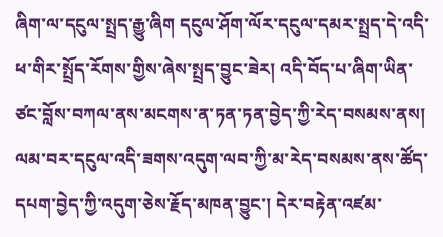ཞིག་ལ་དངུལ་སྤྲད་རྒྱུ་ཞིག དངུལ་ཤོག་ལོར་དངུལ་དམར་སྤྲད་དེ་འདི་ཕ་གིར་སྤྲོད་རོགས་གྱིས་ཞེས་སྤྲད་བྱུང་ཟེར། འདི་བོད་པ་ཞིག་ཡིན་ཙང་བློས་བཀལ་ནས་མངགས་ན་ཏན་ཏན་བྱེད་ཀྱི་རེད་བསམས་ནས། ལམ་བར་དངུལ་འདི་ཟགས་འདུག་ལབ་ཀྱི་མ་རེད་བསམས་ནས་ཚོད་དཔག་བྱེད་ཀྱི་འདུག་ཅེས་རྗོད་མཁན་བྱུང་། དེར་བརྟེན་འཛམ་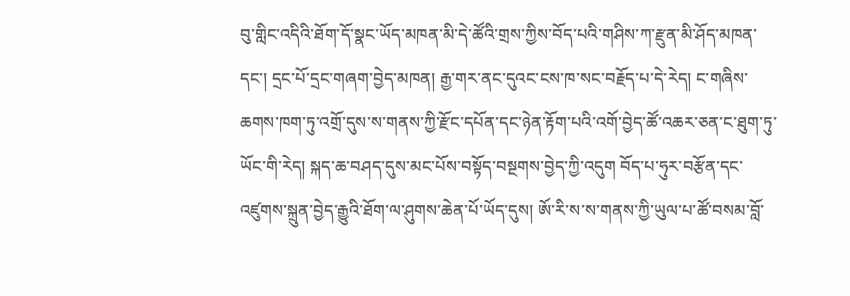བུ་གླིང་འདིའི་ཐོག་དོ་སྣང་ཡོད་མཁན་མི་དེ་ཚོའི་གྲས་ཀྱིས་བོད་པའི་གཤིས་ཀ་རྫུན་མི་ཤོད་མཁན་དང་། དྲང་པོ་དྲང་གཞག་བྱེད་མཁན། རྒྱ་གར་ནང་དུའང་ངས་ཁ་སང་བརྗོད་པ་དེ་རེད། ང་གཞིས་ཆགས་ཁག་ཏུ་འགྲོ་དུས་ས་གནས་ཀྱི་རྫོང་དཔོན་དང་ཉེན་རྟོག་པའི་འགོ་བྱེད་ཚོ་འཆར་ཅན་ང་ཐུག་ཏུ་ཡོང་གི་རེད། སྐད་ཆ་བཤད་དུས་མང་པོས་བསྟོད་བསྔགས་བྱེད་ཀྱི་འདུག བོད་པ་ཧུར་བརྩོན་དང་འཛུགས་སྐྲུན་བྱེད་རྒྱུའི་ཐོག་ལ་ཤུགས་ཆེན་པོ་ཡོད་དུས། ཨོ་རི་ས་ས་གནས་ཀྱི་ཡུལ་པ་ཚོ་བསམ་བློ་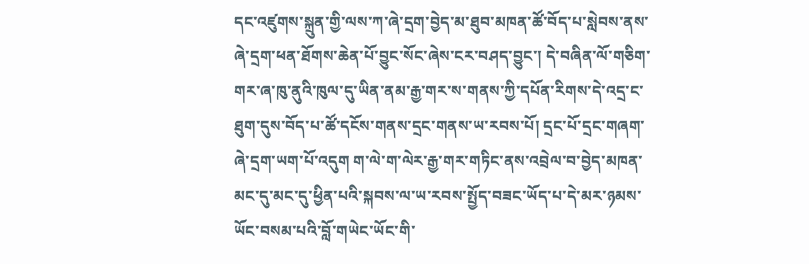དང་འཛུགས་སྐྲུན་གྱི་ལས་ཀ་ཞེ་དྲག་བྱེད་མ་ཐུབ་མཁན་ཚོ་བོད་པ་སླེབས་ནས་ཞེ་དྲག་ཕན་ཐོགས་ཆེན་པོ་བྱུང་སོང་ཞེས་ངར་བཤད་བྱུང་། དེ་བཞིན་ལོ་གཅིག་གར་ཞ་ཁུ་ནུའི་ཁུལ་དུ་ཡིན་ནམ་རྒྱ་གར་ས་གནས་ཀྱི་དཔོན་རིགས་དེ་འདྲ་ང་ཐུག་དུས་བོད་པ་ཚོ་དངོས་གནས་དྲང་གནས་ཡ་རབས་པོ། དྲང་པོ་དྲང་གཞག་ཞེ་དྲག་ཡག་པོ་འདུག ག་ལེ་ག་ལེར་རྒྱ་གར་གཏིང་ནས་འབྲེལ་བ་བྱེད་མཁན་མང་དུ་མང་དུ་ཕྱིན་པའི་སྐབས་ལ་ཡ་རབས་སྤྱོད་བཟང་ཡོད་པ་དེ་མར་ཉམས་ཡོང་བསམ་པའི་བློ་གཡེང་ཡོང་གི་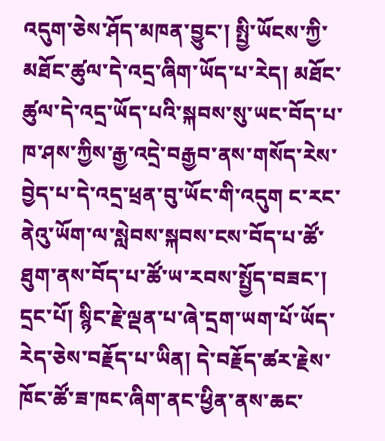འདུག་ཅེས་ཤོད་མཁན་བྱུང་། སྤྱི་ཡོངས་ཀྱི་མཐོང་ཚུལ་དེ་འདྲ་ཞིག་ཡོད་པ་རེད། མཐོང་ཚུལ་དེ་འདྲ་ཡོད་པའི་སྐབས་སུ་ཡང་བོད་པ་ཁ་ཤས་ཀྱིས་རྒྱ་འདྲེ་བརྒྱབ་ནས་གསོད་རེས་བྱེད་པ་དེ་འདྲ་ཕྲན་བུ་ཡོང་གི་འདུག ང་རང་ནེའུ་ཡོག་ལ་སླེབས་སྐབས་ངས་བོད་པ་ཚོ་ཐུག་ནས་བོད་པ་ཚོ་ཡ་རབས་སྤྱོད་བཟང་། དྲང་པོ། སྙིང་རྗེ་ལྡན་པ་ཞེ་དྲག་ཡག་པོ་ཡོད་རེད་ཅེས་བརྗོད་པ་ཡིན། དེ་བརྗོད་ཚར་རྗེས་ཁོང་ཚོ་ཟ་ཁང་ཞིག་ནང་ཕྱིན་ནས་ཆང་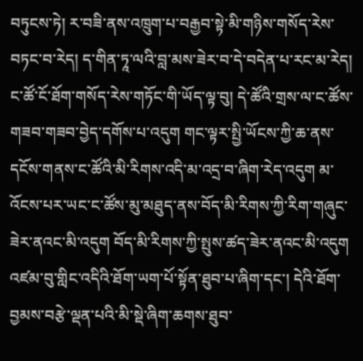བཏུངས་ཏེ། ར་བཟི་ནས་འཁྲུག་པ་བརྒྱབ་སྟེ་མི་གཉིས་གསོད་རེས་བཏང་བ་རེད། ད་གིན་ཏཱ་ལའི་བླ་མས་ཟེར་བ་དེ་བདེན་པ་རང་མ་རེད། ང་ཚོ་ངོ་ཐོག་གསོད་རེས་གཏོང་གི་ཡོད་ལྟ་བུ། དེ་ཚོའི་གྲས་ལ་ང་ཚོས་གཟབ་གཟབ་བྱེད་དགོས་པ་འདུག གང་ལྟར་སྤྱི་ཡོངས་ཀྱི་ཆ་ནས་དངོས་གནས་ང་ཚོའི་མི་རིགས་འདི་མ་འདྲ་བ་ཞིག་རེད་འདུག མ་འོངས་པར་ཡང་ང་ཚོས་མུ་མཐུད་ནས་བོད་མི་རིགས་ཀྱི་རིག་གཞུང་ཟེར་ནའང་མི་འདུག བོད་མི་རིགས་ཀྱི་སྤུས་ཚད་ཟེར་ནའང་མི་འདུག འཛམ་བུ་གླིང་འདིའི་ཐོག་ཡག་པོ་སྟོན་ཐུབ་པ་ཞིག་དང་། དེའི་ཐོག་བྱམས་བརྩེ་ལྡན་པའི་མི་སྡེ་ཞིག་ཆགས་ཐུབ་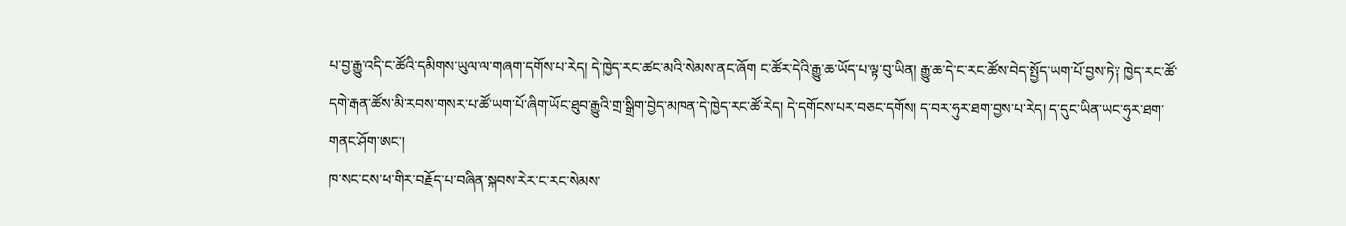པ་བྱ་རྒྱུ་འདི་ང་ཚོའི་དམིགས་ཡུལ་ལ་གཞག་དགོས་པ་རེད། དེ་ཁྱེད་རང་ཚང་མའི་སེམས་ནང་ཞོག ང་ཚོར་དེའི་རྒྱུ་ཆ་ཡོད་པ་ལྟ་བུ་ཡིན། རྒྱུ་ཆ་དེ་ང་རང་ཚོས་བེད་སྤྱོད་ཡག་པོ་བྱས་ཏེ༑ ཁྱེད་རང་ཚོ་དགེ་རྒན་ཚོས་མི་རབས་གསར་པ་ཚོ་ཡག་པོ་ཞིག་ཡོང་ཐུབ་རྒྱུའི་གྲ་སྒྲིག་བྱེད་མཁན་དེ་ཁྱེད་རང་ཚོ་རེད། དེ་དགོངས་པར་བཅང་དགོས། ད་བར་ཧུར་ཐག་བྱས་པ་རེད། ད་དུང་ཡིན་ཡང་ཧུར་ཐག་གནང་ཤོག་ཨང་།
ཁ་སང་ངས་ཕ་གིར་བརྗོད་པ་བཞིན་སྐབས་རེར་ང་རང་སེམས་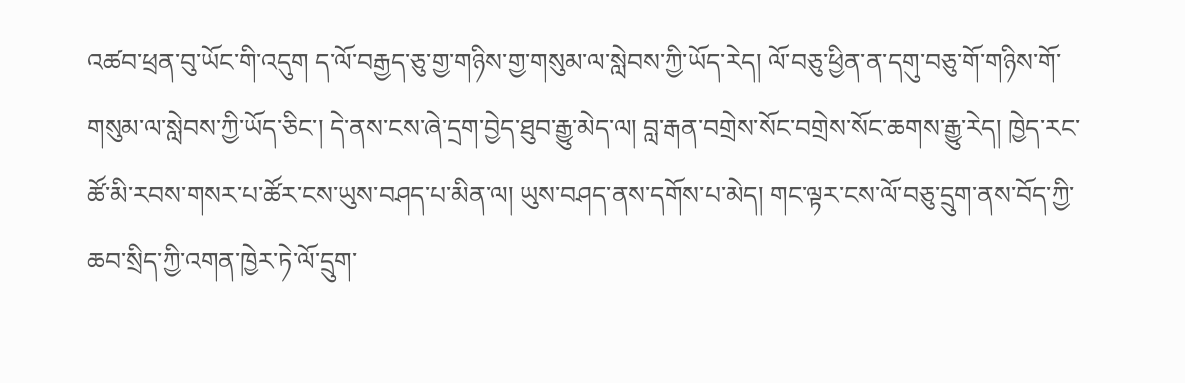འཚབ་ཕྲན་བུ་ཡོང་གི་འདུག ད་ལོ་བརྒྱད་ཅུ་གྱ་གཉིས་གྱ་གསུམ་ལ་སླེབས་ཀྱི་ཡོད་རེད། ལོ་བཅུ་ཕྱིན་ན་དགུ་བཅུ་གོ་གཉིས་གོ་གསུམ་ལ་སླེབས་ཀྱི་ཡོད་ཅིང་། དེ་ནས་ངས་ཞེ་དྲག་བྱེད་ཐུབ་རྒྱུ་མེད་ལ། བླ་རྒན་བགྲེས་སོང་བགྲེས་སོང་ཆགས་རྒྱུ་རེད། ཁྱེད་རང་ཚོ་མི་རབས་གསར་པ་ཚོར་ངས་ཡུས་བཤད་པ་མིན་ལ། ཡུས་བཤད་ནས་དགོས་པ་མེད། གང་ལྟར་ངས་ལོ་བཅུ་དྲུག་ནས་བོད་ཀྱི་ཆབ་སྲིད་ཀྱི་འགན་ཁྱེར་ཏེ་ལོ་དྲུག་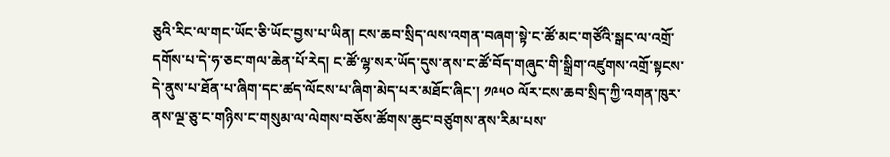ཅུའི་རིང་ལ་གང་ཡོང་ཅི་ཡོང་བྱས་པ་ཡིན། ངས་ཆབ་སྲིད་ལས་འགན་བཞག་སྟེ་ང་ཚོ་མང་གཙོའི་སྒང་ལ་འགྲོ་དགོས་པ་དེ་ཧ་ཅང་གལ་ཆེན་པོ་རེད། ང་ཚོ་ལྷ་སར་ཡོད་དུས་ནས་ང་ཚོ་བོད་གཞུང་གི་སྒྲིག་འཛུགས་འགྲོ་སྟངས་དེ་ནུས་པ་ཐོན་པ་ཞིག་དང་ཚད་ལོངས་པ་ཞིག་མེད་པར་མཐོང་ཞིང་། ༡༩༥༠ ལོར་ངས་ཆབ་སྲིད་ཀྱི་འགན་ཁུར་ནས་ལྔ་ཅུ་ང་གཉིས་ང་གསུམ་ལ་ལེགས་བཅོས་ཚོགས་ཆུང་བཙུགས་ནས་རིམ་པས་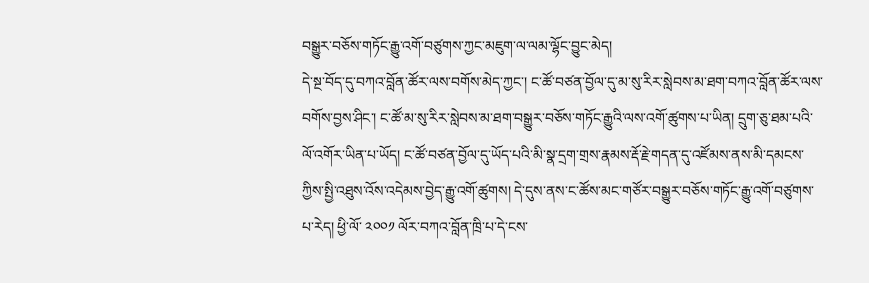བསྒྱུར་བཅོས་གཏོང་རྒྱུ་འགོ་བཙུགས་ཀྱང་མཇུག་ལ་ལམ་ལྷོང་བྱུང་མེད།
དེ་སྔ་བོད་དུ་བཀའ་བློན་ཚོར་ལས་བགོས་མེད་ཀྱང་། ང་ཚོ་བཙན་བྱོལ་དུ་མ་སུ་རིར་སླེབས་མ་ཐག་བཀའ་བློན་ཚོར་ལས་བགོས་བྱས་ཤིང་། ང་ཚོ་མ་སུ་རིར་སླེབས་མ་ཐག་བསྒྱུར་བཅོས་གཏོང་རྒྱུའི་ལས་འགོ་ཚུགས་པ་ཡིན། དྲུག་ཅུ་ཐམ་པའི་ལོ་འགོར་ཡིན་པ་ཡོད། ང་ཚོ་བཙན་བྱོལ་དུ་ཡོད་པའི་མི་སྣ་དྲག་གྲས་རྣམས་རྡོ་རྗེ་གདན་དུ་འཛོམས་ནས་མི་དམངས་ཀྱིས་སྤྱི་འཐུས་འོས་འདེམས་བྱེད་རྒྱུ་འགོ་ཚུགས། དེ་དུས་ནས་ང་ཚོས་མང་གཙོར་བསྒྱུར་བཅོས་གཏོང་རྒྱུ་འགོ་བཙུགས་པ་རེད། ཕྱི་ལོ་ ༢༠༠༡ ལོར་བཀའ་བློན་ཁྲི་པ་དེ་ངས་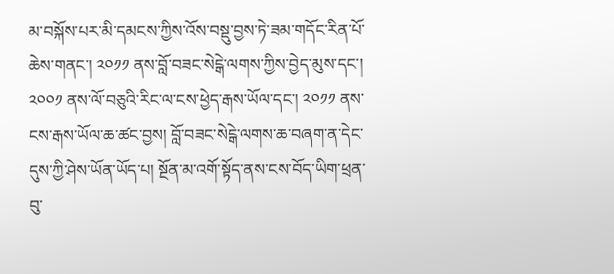མ་བསྐོས་པར་མི་དམངས་ཀྱིས་འོས་བསྡུ་བྱས་ཏེ་ཟམ་གདོང་རིན་པོ་ཆེས་གནང་། ༢༠༡༡ ནས་བློ་བཟང་སེངྒེ་ལགས་ཀྱིས་བྱེད་མུས་དང་། ༢༠༠༡ ནས་ལོ་བཅུའི་རིང་ལ་ངས་ཕྱེད་རྒས་ཡོལ་དང་། ༢༠༡༡ ནས་ངས་རྒས་ཡོལ་ཆ་ཚང་བྱས། བློ་བཟང་སེངྒེ་ལགས་ཆ་བཞག་ན་དེང་དུས་ཀྱི་ཤེས་ཡོན་ཡོད་པ། སྔོན་མ་འགོ་སྟོད་ནས་ངས་བོད་ཡིག་ཕྲན་བུ་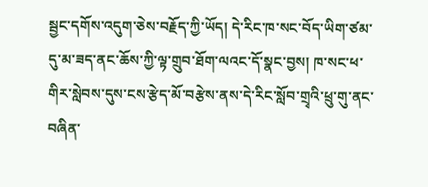སྦྱང་དགོས་འདུག་ཅེས་བརྗོད་ཀྱི་ཡོད། དེ་རིང་ཁ་སང་བོད་ཡིག་ཙམ་དུ་མ་ཟད་ནང་ཆོས་ཀྱི་ལྟ་གྲུབ་ཐོག་ལའང་དོ་སྣང་བྱས། ཁ་སང་ཕ་གིར་སླེབས་དུས་ངས་རྩེད་མོ་བརྩེས་ནས་དེ་རིང་སློབ་གྲྭའི་ཕྲུ་གུ་ནང་བཞིན་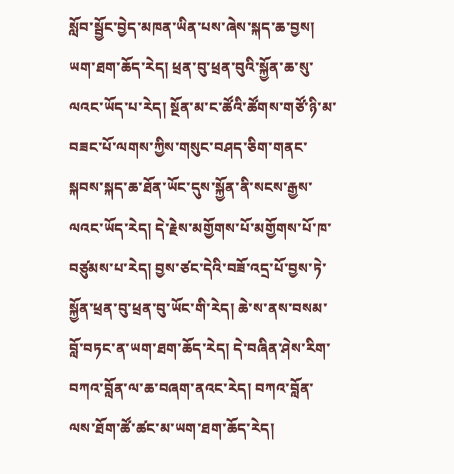སློབ་སྦྱོང་བྱེད་མཁན་ཡིན་པས་ཞེས་སྐད་ཆ་བྱས། ཡག་ཐག་ཆོད་རེད། ཕྲན་བུ་ཕྲན་བུའི་སྐྱོན་ཆ་སུ་ལའང་ཡོད་པ་རེད། སྔོན་མ་ང་ཚོའི་ཚོགས་གཙོ་ཉི་མ་བཟང་པོ་ལགས་ཀྱིས་གསུང་བཤད་ཅིག་གནང་སྐབས་སྐད་ཆ་ཐོན་ཡོང་དུས་སྐྱོན་ནི་སངས་རྒྱས་ལའང་ཡོད་རེད། དེ་རྗེས་མགྱོགས་པོ་མགྱོགས་པོ་ཁ་བཙུམས་པ་རེད། བྱས་ཙང་དེའི་བཟོ་འདྲ་པོ་བྱས་ཏེ་སྐྱོན་ཕྲན་བུ་ཕྲན་བུ་ཡོང་གི་རེད། ཆེ་ས་ནས་བསམ་བློ་བཏང་ན་ཡག་ཐག་ཆོད་རེད། དེ་བཞིན་ཤེས་རིག་བཀའ་བློན་ལ་ཆ་བཞག་ནའང་རེད། བཀའ་བློན་ལས་ཐོག་ཚོ་ཚང་མ་ཡག་ཐག་ཆོད་རེད།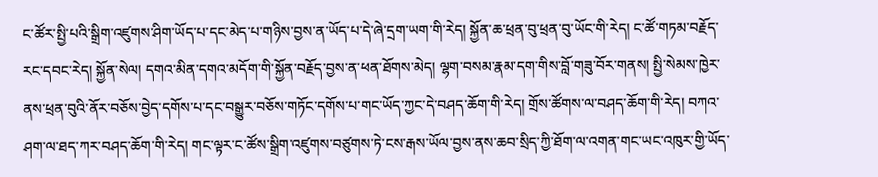ང་ཚོར་སྤྱི་པའི་སྒྲིག་འཛུགས་ཤིག་ཡོད་པ་དང་མེད་པ་གཉིས་བྱས་ན་ཡོད་པ་དེ་ཞེ་དྲག་ཡག་གི་རེད། སྐྱོན་ཆ་ཕྲན་བུ་ཕྲན་བུ་ཡོང་གི་རེད། ང་ཚོ་གཏམ་བརྗོད་རང་དབང་རེད། སྐྱོན་སེལ། དགའ་མིན་དགའ་མདོག་གི་སྐྱོན་བརྗོད་བྱས་ན་ཕན་ཐོགས་མེད། ལྷག་བསམ་རྣམ་དག་གིས་བློ་གཟུ་བོར་གནས། སྤྱི་སེམས་ཁྱེར་ནས་ཕྲན་བུའི་ནོར་བཅོས་བྱེད་དགོས་པ་དང་བསྒྱུར་བཅོས་གཏོང་དགོས་པ་གང་ཡོད་ཀྱང་དེ་བཤད་ཆོག་གི་རེད། གྲོས་ཚོགས་ལ་བཤད་ཆོག་གི་རེད། བཀའ་ཤག་ལ་ཐད་ཀར་བཤད་ཆོག་གི་རེད། གང་ལྟར་ང་ཚོས་སྒྲིག་འཛུགས་བཙུགས་ཏེ་ངས་རྒས་ཡོལ་བྱས་ནས་ཆབ་སྲིད་ཀྱི་ཐོག་ལ་འགན་གང་ཡང་འཁུར་གྱི་ཡོད་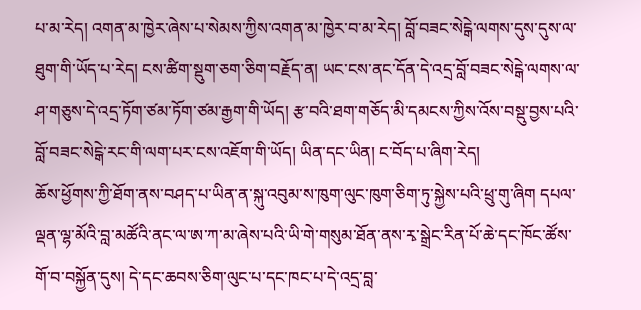པ་མ་རེད། འགན་མ་ཁྱེར་ཞེས་པ་སེམས་ཀྱིས་འགན་མ་ཁྱེར་བ་མ་རེད། བློ་བཟང་སེངྒེ་ལགས་དུས་དུས་ལ་ཐུག་གི་ཡོད་པ་རེད། ངས་ཚིག་སྡུག་ཅག་ཅིག་བརྗོད་ན། ཡང་ངས་ནང་དོན་དེ་འདྲ་བློ་བཟང་སེངྒེ་ལགས་ལ་ཤ་གཅུས་དེ་འདྲ་ཏོག་ཙམ་ཏོག་ཙམ་རྒྱག་གི་ཡོད། རྩ་བའི་ཐག་གཅོད་མི་དམངས་ཀྱིས་འོས་བསྡུ་བྱས་པའི་བློ་བཟང་སེངྒེ་རང་གི་ལག་པར་ངས་འཇོག་གི་ཡོད། ཡིན་དང་ཡིན། ང་བོད་པ་ཞིག་རེད།
ཆོས་ཕྱོགས་ཀྱི་ཐོག་ནས་བཤད་པ་ཡིན་ན་སྐུ་འབུམ་ས་ཁུག་ལུང་ཁུག་ཅིག་ཏུ་སྐྱེས་པའི་ཕྲུ་གུ་ཞིག དཔལ་ལྡན་ལྷ་མོའི་བླ་མཚོའི་ནང་ལ་ཨ་ཀ་མ་ཞེས་པའི་ཡི་གེ་གསུམ་ཐོན་ནས་རྭ་སྒྲེང་རིན་པོ་ཆེ་དང་ཁོང་ཚོས་གོ་བ་བསྐྱོན་དུས། དེ་དང་ཆབས་ཅིག་ལུང་པ་དང་ཁང་པ་དེ་འདྲ་བླ་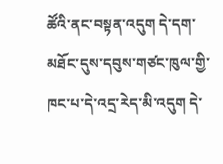ཚོའི་ནང་བསྟན་འདུག དེ་དག་མཐོང་དུས་དབུས་གཙང་ཁུལ་གྱི་ཁང་པ་དེ་འདྲ་རེད་མི་འདུག དེ་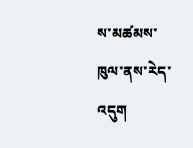ས་མཚམས་ཁུལ་ནས་རེད་འདུག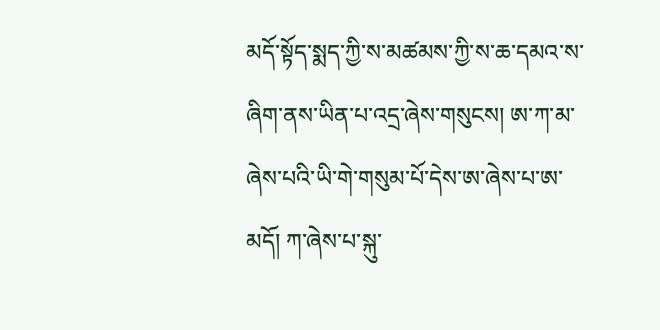མདོ་སྟོད་སྨད་ཀྱི་ས་མཚམས་ཀྱི་ས་ཆ་དམའ་ས་ཞིག་ནས་ཡིན་པ་འདྲ་ཞེས་གསུངས། ཨ་ཀ་མ་ཞེས་པའི་ཡི་གེ་གསུམ་པོ་དེས་ཨ་ཞེས་པ་ཨ་མདོ། ཀ་ཞེས་པ་སྐུ་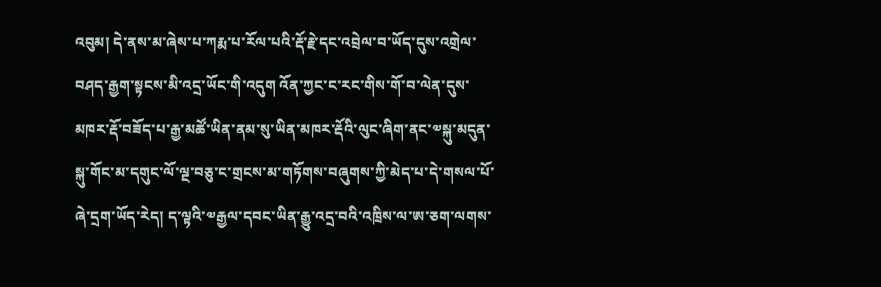འབུམ། དེ་ནས་མ་ཞེས་པ་ཀརྨ་པ་རོལ་པའི་རྡོ་རྗེ་དང་འབྲེལ་བ་ཡོད་དུས་འགྲེལ་བཤད་རྒྱག་སྟངས་མི་འདྲ་ཡོང་གི་འདུག འོན་ཀྱང་ང་རང་གིས་གོ་བ་ལེན་དུས་མཁར་རྡོ་བཟོད་པ་རྒྱ་མཚོ་ཡིན་ནམ་སུ་ཡིན་མཁར་རྡོའི་ལུང་ཞིག་ནང་༧སྐུ་མདུན་སྐུ་གོང་མ་དགུང་ལོ་ལྔ་བཅུ་ང་གྲངས་མ་གཏོགས་བཞུགས་ཀྱི་མེད་པ་དེ་གསལ་པོ་ཞེ་དྲག་ཡོད་རེད། ད་ལྟའི་༧རྒྱལ་དབང་ཡིན་རྒྱུ་འདྲ་བའི་འཁྲིས་ལ་ཨ་ཅག་ལགས་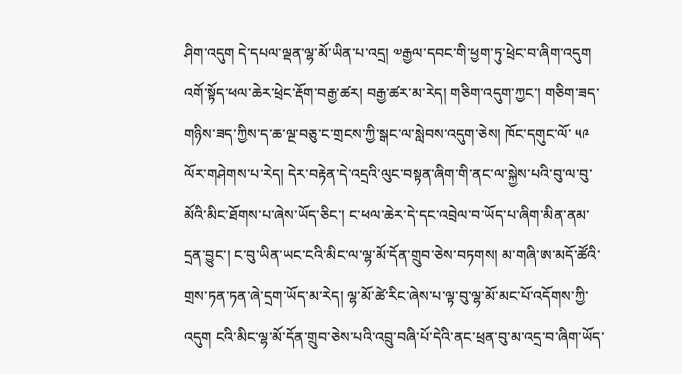ཤིག་འདུག དེ་དཔལ་ལྡན་ལྷ་མོ་ཡིན་པ་འདྲ། ༧རྒྱལ་དབང་གི་ཕྱག་ཏུ་ཕྲེང་བ་ཞིག་འདུག འགོ་སྟོད་ཕལ་ཆེར་ཕྲེང་རྡོག་བརྒྱ་ཚར། བརྒྱ་ཚར་མ་རེད། གཅིག་འདུག་ཀྱང་། གཅིག་ཟད་གཉིས་ཟད་ཀྱིས་ད་ཆ་ལྔ་བཅུ་ང་གྲངས་ཀྱི་སྒང་ལ་སླེབས་འདུག་ཅེས། ཁོང་དགུང་ལོ་ ༥༩ ལོར་གཤེགས་པ་རེད། དེར་བརྟེན་དེ་འདྲའི་ལུང་བསྟན་ཞིག་གི་ནང་ལ་སྐྱེས་པའི་བུ་ལ་བུ་མོའི་མིང་ཐོགས་པ་ཞེས་ཡོད་ཅིང་། ང་ཕལ་ཆེར་དེ་དང་འབྲེལ་བ་ཡོད་པ་ཞིག་མིན་ནམ་དྲན་བྱུང་། ང་བུ་ཡིན་ཡང་ངའི་མིང་ལ་ལྷ་མོ་དོན་གྲུབ་ཅེས་བཏགས། མ་གཞི་ཨ་མདོ་ཚོའི་གྲས་ཏན་ཏན་ཞེ་དྲག་ཡོད་མ་རེད། ལྷ་མོ་ཚེ་རིང་ཞེས་པ་ལྟ་བུ་ལྷ་མོ་མང་པོ་འདོགས་ཀྱི་འདུག ངའི་མིང་ལྷ་མོ་དོན་གྲུབ་ཅེས་པའི་འབྲུ་བཞི་པོ་དེའི་ནང་ཕྲན་བུ་མ་འདྲ་བ་ཞིག་ཡོད་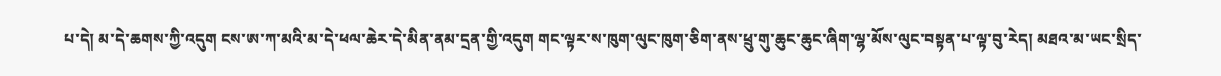པ་དེ། མ་དེ་ཆགས་ཀྱི་འདུག ངས་ཨ་ཀ་མའི་མ་དེ་ཕལ་ཆེར་དེ་མིན་ནམ་དྲན་གྱི་འདུག གང་ལྟར་ས་ཁུག་ལུང་ཁུག་ཅིག་ནས་ཕྲུ་གུ་ཆུང་ཆུང་ཞིག་ལྷ་མོས་ལུང་བསྟན་པ་ལྟ་བུ་རེད། མཐའ་མ་ཡང་སྲིད་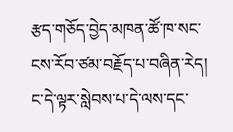རྩད་གཅོད་བྱེད་མཁན་ཚོ་ཁ་སང་ངས་རོབ་ཙམ་བརྗོད་པ་བཞིན་རེད། ང་དེ་ལྟར་སླེབས་པ་དེ་ལས་དང་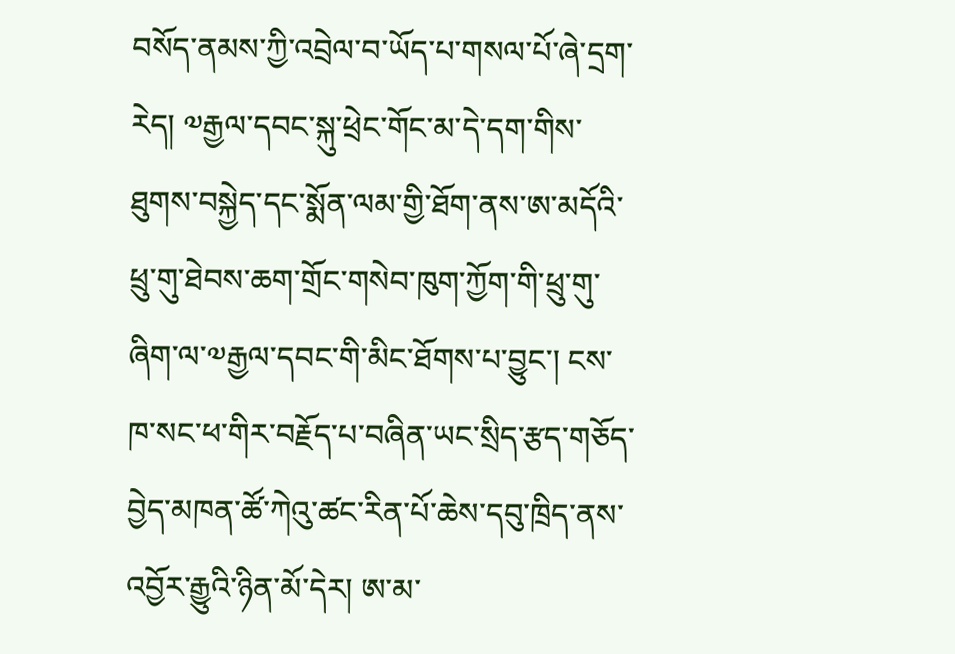བསོད་ནམས་ཀྱི་འབྲེལ་བ་ཡོད་པ་གསལ་པོ་ཞེ་དྲག་རེད། ༧རྒྱལ་དབང་སྐུ་ཕྲེང་གོང་མ་དེ་དག་གིས་ཐུགས་བསྐྱེད་དང་སྨོན་ལམ་གྱི་ཐོག་ནས་ཨ་མདོའི་ཕྲུ་གུ་ཐེབས་ཆག་གྲོང་གསེབ་ཁུག་ཀྱོག་གི་ཕྲུ་གུ་ཞིག་ལ་༧རྒྱལ་དབང་གི་མིང་ཐོགས་པ་བྱུང་། ངས་ཁ་སང་ཕ་གིར་བརྗོད་པ་བཞིན་ཡང་སྲིད་རྩད་གཅོད་བྱེད་མཁན་ཚོ་ཀེའུ་ཚང་རིན་པོ་ཆེས་དབུ་ཁྲིད་ནས་འབྱོར་རྒྱུའི་ཉིན་མོ་དེར། ཨ་མ་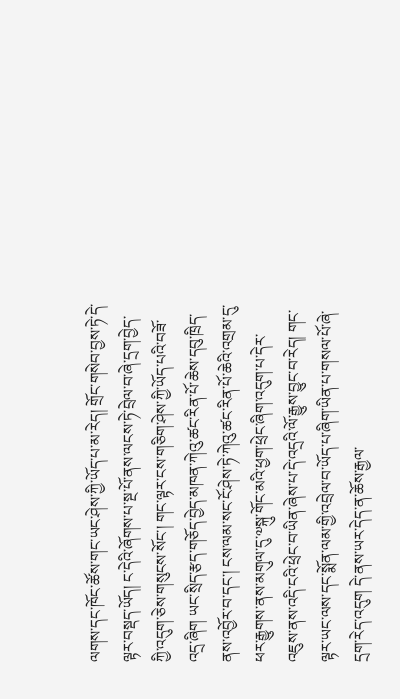ལགས་དང་ཁོང་ཚོས་གང་ཡང་ཤེས་ཀྱི་ཡོད་པ་མ་རེད། གྲོང་གསེབ་བྱས་ཏེ་དེ་ལྟར་བསྡད་ཡོད། ང་དེའི་ཞོགས་པ་སྔ་པོ་ནས་ལངས་ཏེ་བྲེལ་བ་ཞེ་དྲག་བྱེད་ཀྱི་འདུག་ཅེས་གསུངས་སོང་། གང་ལྟར་ངས་གཅིག་ཤེས་ཀྱི་ཡོད་པའི་བཟོ་འདྲ་ཞིག ཡང་སྲིད་རྩད་གཅོད་བྱེད་མཁན་ཀེའུ་ཚང་རིན་པོ་ཆེས་དབུ་ཁྲིད་ནས་འབྱོར་བ་དང་། ངས་ལམ་སང་ངོ་ཤེས་ཏེ་ཀེའུ་ཚང་རིན་པོ་ཆེའི་འགྲམ་དུ་ཕར་རྒྱུགས་ནས་མགུལ་དུ་༧སྐུ་གོང་མའི་ཕྱག་ཕྲེང་ཞིག་འདུག་པ་དེར་འཇུས་ནས་འདི་ངའི་ཕྲེང་བ་ཡིན་ཞེས་པ་དེ་འདྲའི་ལོ་རྒྱུས་བྱུང་བ་རེད། གང་ལྟར་ཡང་ལས་དང་སྨོན་ལམ་གྱི་འབྲེལ་བ་ཡོད་པ་ཞིག་ཡིན་པ་གསལ་པོ་ཞེ་དྲག་རེད་འདུག དེ་ནས་ཡར་དེད་ན་ཆོས་རྒྱལ་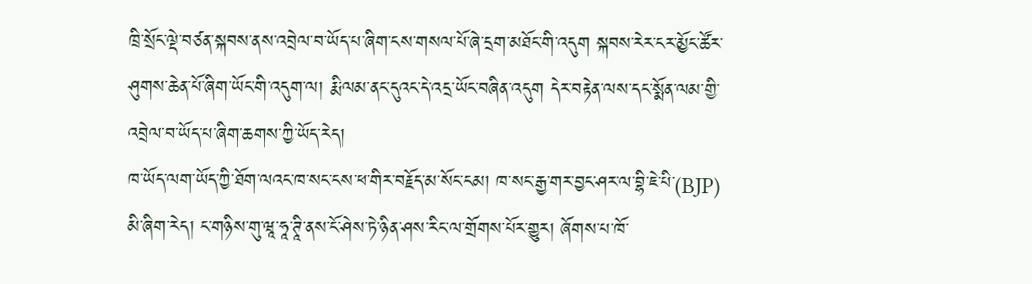ཁྲི་སྲོང་ལྡེ་བཙན་སྐབས་ནས་འབྲེལ་བ་ཡོད་པ་ཞིག་ངས་གསལ་པོ་ཞེ་དྲག་མཐོང་གི་འདུག སྐབས་རེར་ངར་མྱོང་ཚོར་ཤུགས་ཆེན་པོ་ཞིག་ཡོང་གི་འདུག་ལ། རྨི་ལམ་ནང་དུའང་དེ་འདྲ་ཡོང་བཞིན་འདུག དེར་བརྟེན་ལས་དང་སྨོན་ལམ་གྱི་འབྲེལ་བ་ཡོད་པ་ཞིག་ཆགས་ཀྱི་ཡོད་རེད།
ཁ་ཡོད་ལག་ཡོད་ཀྱི་ཐོག་ལའང་ཁ་སང་ངས་ཕ་གིར་བརྗོད་མ་སོང་ངམ། ཁ་སང་རྒྱ་གར་བྱང་ཤར་ལ་བྷི་ཇེ་པི་(BJP) མི་ཞིག་རེད། ང་གཉིས་གུ་ཝཱ་ཧཱ་ཊཱི་ནས་ངོ་ཤེས་ཏེ་ཉིན་ཤས་རིང་ལ་གྲོགས་པོར་གྱུར། ཞོགས་པ་ཁོ་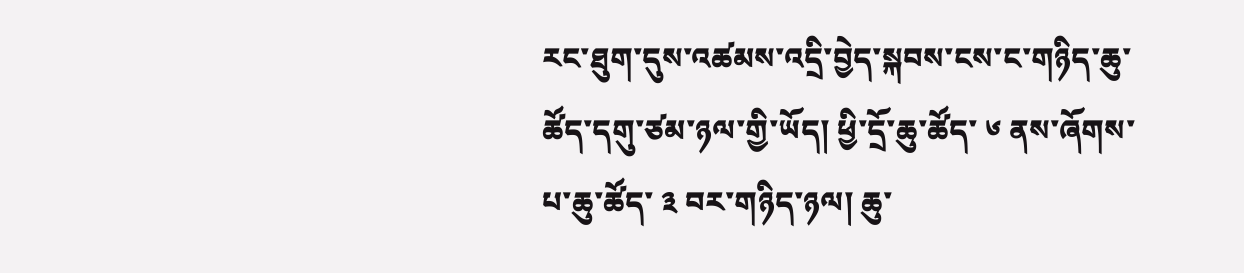རང་ཐུག་དུས་འཚམས་འདྲི་བྱེད་སྐབས་ངས་ང་གཉིད་ཆུ་ཚོད་དགུ་ཙམ་ཉལ་གྱི་ཡོད། ཕྱི་དྲོ་ཆུ་ཚོད་ ༦ ནས་ཞོགས་པ་ཆུ་ཚོད་ ༣ བར་གཉིད་ཉལ། ཆུ་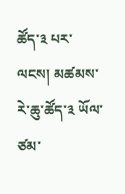ཚོད་༣ པར་ལངས། མཚམས་རེ་ཆུ་ཚོད་༣ ཡོལ་ཙམ་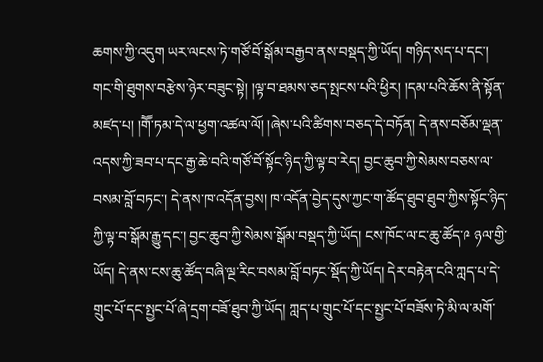ཆགས་ཀྱི་འདུག ཡར་ལངས་ཏེ་གཙོ་བོ་སྒོམ་བརྒྱབ་ནས་བསྡད་ཀྱི་ཡོད། གཉིད་སད་པ་དང་། གང་གི་ཐུགས་བརྩེས་ཉེར་བཟུང་སྟེ། །ལྟ་བ་ཐམས་ཅད་སྤངས་པའི་ཕྱིར། །དམ་པའི་ཆོས་ནི་སྟོན་མཛད་པ། །གཽ་ཏམ་དེ་ལ་ཕྱག་འཚལ་ལོ། །ཞེས་པའི་ཚིགས་བཅད་དེ་བཏོན། དེ་ནས་བཅོམ་ལྡན་འདས་ཀྱི་ཟབ་པ་དང་རྒྱ་ཆེ་བའི་གཙོ་བོ་སྟོང་ཉིད་ཀྱི་ལྟ་བ་རེད། བྱང་ཆུབ་ཀྱི་སེམས་བཅས་ལ་བསམ་བློ་བཏང་། དེ་ནས་ཁ་འདོན་བྱས། ཁ་འདོན་བྱེད་དུས་ཀྱང་ག་ཚོད་ཐུབ་ཐུབ་ཀྱིས་སྟོང་ཉིད་ཀྱི་ལྟ་བ་སྒོམ་རྒྱུ་དང་། བྱང་ཆུབ་ཀྱི་སེམས་སྒོམ་བསྡད་ཀྱི་ཡོད། ངས་ཁོང་ལ་ང་ཆུ་ཚོད་༩ ཉལ་གྱི་ཡོད། དེ་ནས་ངས་ཆུ་ཚོད་བཞི་ལྔ་རིང་བསམ་བློ་བཏང་སྡོད་ཀྱི་ཡོད། དེར་བརྟེན་ངའི་ཀླད་པ་དེ་གྲུང་པོ་དང་སྤྱང་པོ་ཞེ་དྲག་བཟོ་ཐུབ་ཀྱི་ཡོད། ཀླད་པ་གྲུང་པོ་དང་སྤྱང་པོ་བཟོས་ཏེ་མི་ལ་མགོ་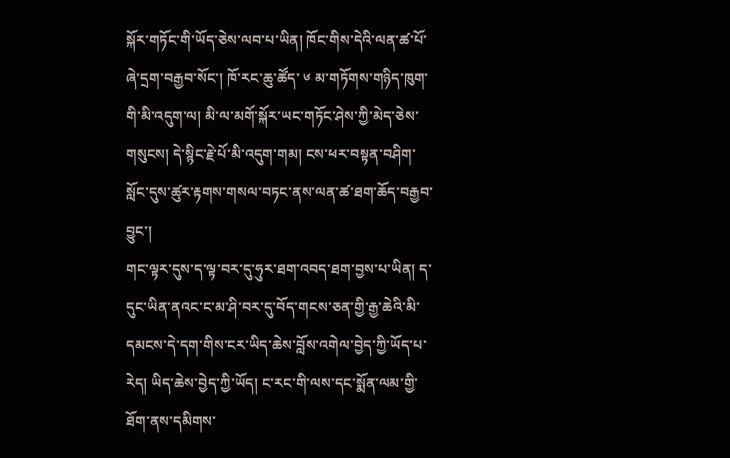སྐོར་གཏོང་གི་ཡོད་ཅེས་ལབ་པ་ཡིན། ཁོང་གིས་དེའི་ལན་ཚ་པོ་ཞེ་དྲག་བརྒྱབ་སོང་། ཁོ་རང་ཆུ་ཚོད་ ༦ མ་གཏོགས་གཉིད་ཁུག་གི་མི་འདུག་ལ། མི་ལ་མགོ་སྐོར་ཡང་གཏོང་ཤེས་ཀྱི་མེད་ཅེས་གསུངས། དེ་སྙིང་རྗེ་པོ་མི་འདུག་གམ། ངས་ཕར་བསྟན་བཤིག་སློང་དུས་ཚུར་རྟགས་གསལ་བཏང་ནས་ལན་ཚ་ཐག་ཆོད་བརྒྱབ་བྱུང་།
གང་ལྟར་དུས་ད་ལྟ་བར་དུ་ཧུར་ཐག་འབད་ཐག་བྱས་པ་ཡིན། ད་དུང་ཡིན་ནའང་ང་མ་ཤི་བར་དུ་བོད་གངས་ཅན་གྱི་རྒྱ་ཆེའི་མི་དམངས་དེ་དག་གིས་ངར་ཡིད་ཆེས་བློས་འགེལ་བྱེད་ཀྱི་ཡོད་པ་རེད། ཡིད་ཆེས་བྱེད་ཀྱི་ཡོད། ང་རང་གི་ལས་དང་སྨོན་ལམ་གྱི་ཐོག་ནས་དམིགས་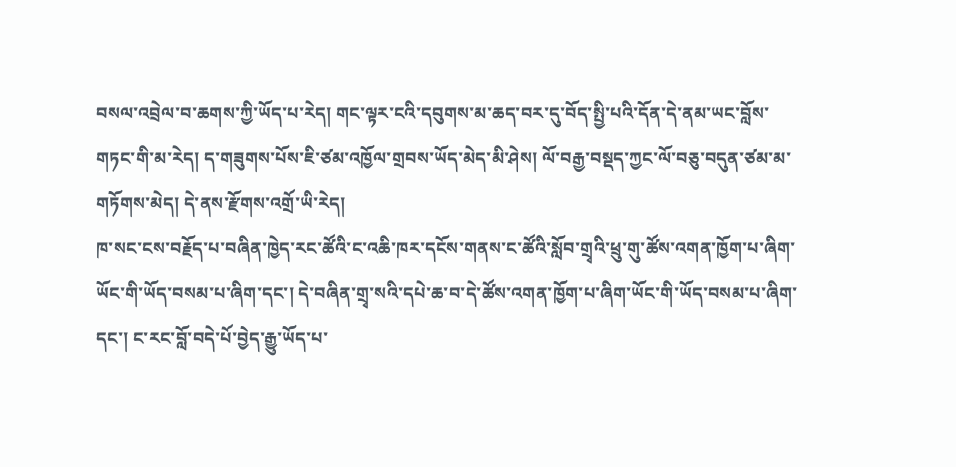བསལ་འབྲེལ་བ་ཆགས་ཀྱི་ཡོད་པ་རེད། གང་ལྟར་ངའི་དབུགས་མ་ཆད་བར་དུ་བོད་སྤྱི་པའི་དོན་དེ་ནམ་ཡང་བློས་གཏང་གི་མ་རེད། ད་གཟུགས་པོས་ཇི་ཙམ་འཁྱོལ་གྲབས་ཡོད་མེད་མི་ཤེས། ལོ་བརྒྱ་བསྡད་ཀྱང་ལོ་བཅུ་བདུན་ཙམ་མ་གཏོགས་མེད། དེ་ནས་རྫོགས་འགྲོ་ཡི་རེད།
ཁ་སང་ངས་བརྗོད་པ་བཞིན་ཁྱེད་རང་ཚོའི་ང་འཆི་ཁར་དངོས་གནས་ང་ཚོའི་སློབ་གྲྭའི་ཕྲུ་གུ་ཚོས་འགན་ཁྱོག་པ་ཞིག་ཡོང་གི་ཡོད་བསམ་པ་ཞིག་དང་། དེ་བཞིན་གྲྭ་སའི་དཔེ་ཆ་བ་དེ་ཚོས་འགན་ཁྱོག་པ་ཞིག་ཡོང་གི་ཡོད་བསམ་པ་ཞིག་དང་། ང་རང་བློ་བདེ་པོ་བྱེད་རྒྱུ་ཡོད་པ་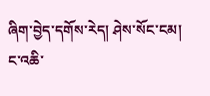ཞིག་བྱེད་དགོས་རེད། ཤེས་སོང་ངམ། ང་འཆི་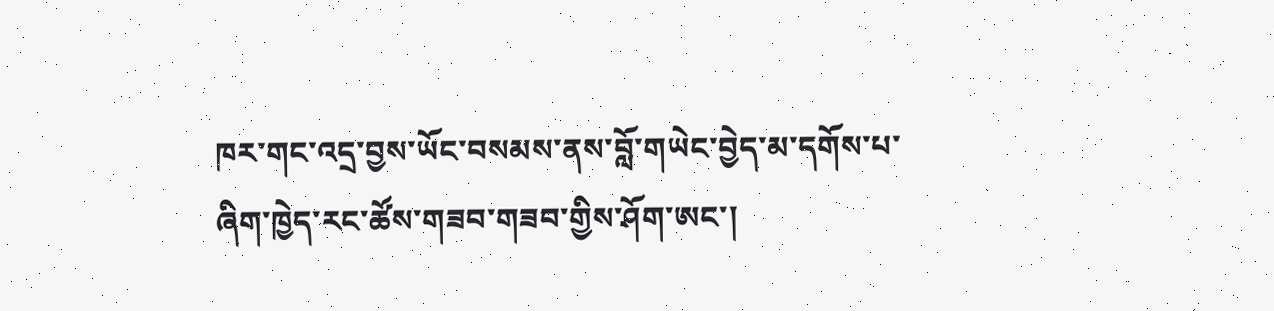ཁར་གང་འདྲ་བྱས་ཡོང་བསམས་ནས་བློ་གཡེང་བྱེད་མ་དགོས་པ་ཞིག་ཁྱེད་རང་ཚོས་གཟབ་གཟབ་གྱིས་ཤོག་ཨང་།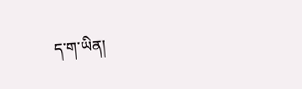ད་ག་ཡིན།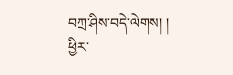བཀྲ་ཤིས་བདེ་ལེགས། །
ཕྱིར་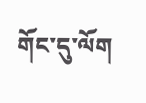གོང་དུ་ལོག